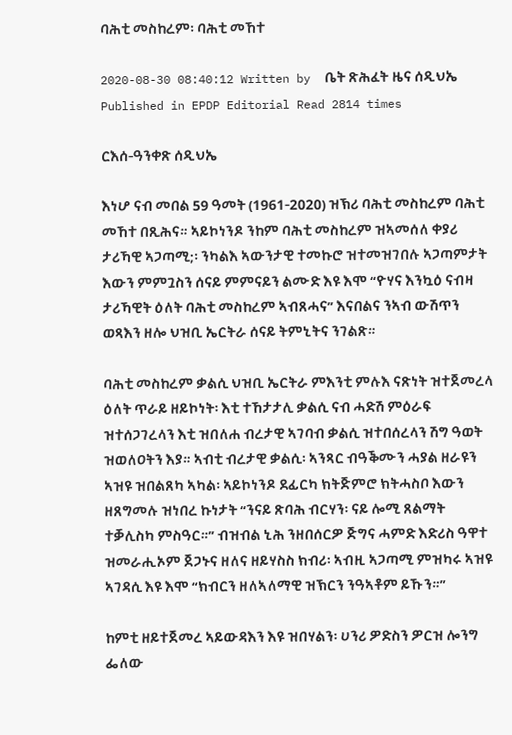ባሕቲ መስከረም፡ ባሕቲ መኸተ

2020-08-30 08:40:12 Written by  ቤት ጽሕፈት ዜና ሰዲህኤ Published in EPDP Editorial Read 2814 times

ርእሰ-ዓንቀጽ ሰዲህኤ

እነሆ ናብ መበል 59 ዓመት (1961-2020) ዝኽሪ ባሕቲ መስከረም ባሕቲ መኸተ በጺሕና። ኣይኮነንዶ ንከም ባሕቲ መስከረም ዝኣመሰለ ቀያሪ ታሪኻዊ ኣጋጣሚ;፡ ንካልእ ኣውንታዊ ተመኩሮ ዝተመዝገበሉ ኣጋጣምታት እውን ምምጓስን ሰናይ ምምናይን ልሙድ እዩ እሞ “ዮሃና እንኳዕ ናብዛ ታሪኻዊት ዕለት ባሕቲ መስከረም ኣብጸሓና” እናበልና ንኣብ ውሽጥን ወጻእን ዘሎ ህዝቢ ኤርትራ ሰናይ ትምኒትና ንገልጽ።

ባሕቲ መስከረም ቃልሲ ህዝቢ ኤርትራ ምእንቲ ምሉእ ናጽነት ዝተጀመረላ ዕለት ጥራይ ዘይኮነት፡ እቲ ተኸታታሊ ቃልሲ ናብ ሓድሽ ምዕራፍ ዝተሰጋገረላን እቲ ዝበለሐ ብረታዊ ኣገባብ ቃልሲ ዝተበሰረላን ሽግ ዓወት ዝወለዐትን እያ። ኣብቲ ብረታዊ ቃልሲ፡ ኣንጻር ብዓቕሙን ሓያል ዘራዩን ኣዝዩ ዝበልጸካ ኣካል፡ ኣይኮነንዶ ደፊርካ ክትጅምሮ ክትሓስቦ እውን ዘጸግመሉ ዝነበረ ኩነታት “ንናይ ጽባሕ ብርሃን፡ ናይ ሎሚ ጸልማት ተቓሊስካ ምስዓር።” ብዝብል ኒሕ ንዘበሰርዎ ጅግና ሓምድ እድሪስ ዓዋተ ዝመራሒኦም ጀጋኑና ዘለና ዘይሃስስ ክብሪ፡ ኣብዚ ኣጋጣሚ ምዝካሩ ኣዝዩ ኣገዳሲ እዩ እሞ “ክብርን ዘለኣለማዊ ዝኽርን ንዓኣቶም ይኹን።”

ከምቲ ዘይተጀመረ ኣይውዳእን እዩ ዝበሃልን፡ ሀንሪ ዎድስን ዎርዝ ሎንግ ፌለው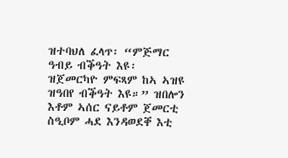ዝተባህለ ፈላጥ፡ “ምጅማር ዓብይ ብቕዓት እዩ፡ ዝጀመርካዮ ምፍጻም ከኣ ኣዝዩ ዝዓበየ ብቕዓት እዩ።” ዝበሎን እቶም ኣሰር ናይቶም ጀመርቲ ስዒቦም ሓደ እንዳወደቐ እቲ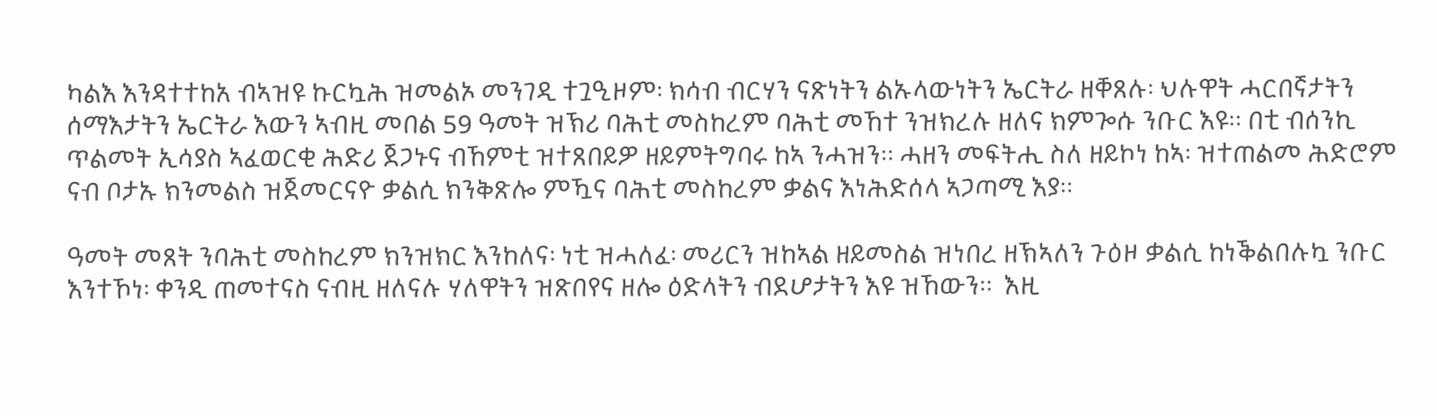ካልእ እንዳተተከአ ብኣዝዩ ኩርኳሕ ዝመልኦ መንገዲ ተጓዒዞም፡ ክሳብ ብርሃን ናጽነትን ልኡላውነትን ኤርትራ ዘቐጸሉ፡ ህሉዋት ሓርበኛታትን ሰማእታትን ኤርትራ እውን ኣብዚ መበል 59 ዓመት ዝኽሪ ባሕቲ መስከረም ባሕቲ መኸተ ንዝክረሉ ዘለና ክምጐሱ ንቡር እዩ። በቲ ብሰንኪ ጥልመት ኢሳያስ ኣፈወርቂ ሕድሪ ጀጋኑና ብኸምቲ ዝተጸበይዎ ዘይምትግባሩ ከኣ ንሓዝን። ሓዘን መፍትሒ ስለ ዘይኮነ ከኣ፡ ዝተጠልመ ሕድሮም ናብ ቦታኡ ክንመልስ ዝጀመርናዮ ቃልሲ ክንቅጽሎ ምዃና ባሕቲ መስከረም ቃልና እነሕድሰላ ኣጋጣሚ እያ።

ዓመት መጸት ንባሕቲ መስከረም ክንዝክር እንከለና፡ ነቲ ዝሓለፈ፡ መሪርን ዝከኣል ዘይመስል ዝነበረ ዘኽኣለን ጉዕዞ ቃልሲ ከነቕልበሉኳ ንቡር እንተኾነ፡ ቀንዲ ጠመተናስ ናብዚ ዘለናሉ ሃለዋትን ዝጽበየና ዘሎ ዕድላትን ብደሆታትን እዩ ዝኸውን።  እዚ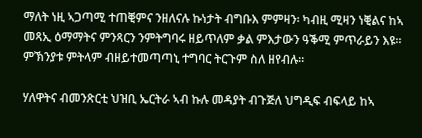ማለት ነዚ ኣጋጣሚ ተጠቒምና ንዘለናሉ ኩነታት ብግቡእ ምምዛን፡ ካብዚ ሚዛን ነቒልና ከኣ መጻኢ ዕማማትና ምንጻርን ንምትግባሩ ዘይጥለም ቃል ምእታውን ዓቕሚ ምጥራይን እዩ። ምኽንያቱ ምትላም ብዘይተመጣጣኒ ተግባር ትርጉም ስለ ዘየብሉ።

ሃለዋትና ብመንጽርቲ ህዝቢ ኤርትራ ኣብ ኩሉ መዳያት ብጉጅለ ህግዲፍ ብፍላይ ከኣ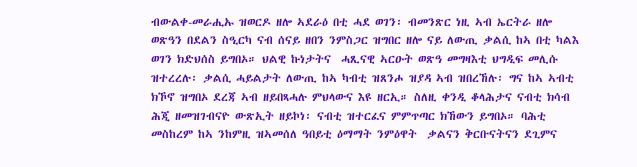ብውልቀ-መራሒኡ ዝወርዶ ዘሎ ኣደራዕ በቲ ሓደ ወገን፡ ብመንጽር ነዚ ኣብ ኤርትራ ዘሎ ወጽዓን በደልን ስዒርካ ናብ ሰናይ ዘበን ንምስጋር ዝግበር ዘሎ ናይ ለውጢ ቃልሲ ከኣ በቲ ካልእ ወገን ክድህሰስ ይግበኦ። ህልዊ ኩነታትና  ሓጺናዊ ኣርዑት ወጽዓ መግዛእቲ ህግዲፍ መሊሱ ዝተረረሉ፡ ቃልሲ ሓይልታት ለውጢ ከኣ ካብቲ ዝጸንሖ ዝያዳ ኣብ ዝበረኸሉ፡ ግና ከኣ ኣብቲ ክኾኖ ዝግበኦ ደረጃ ኣብ ዘይበጻሓሉ ምህላውና እዩ ዘርኢ። ስለዚ ቀንዲ ቆላሕታና ናብቲ ክሳብ ሕጂ ዘመዝገብናዮ ውጽኢት ዘይኮነ፡ ናብቲ ዝተርፈና ምምጥጣር ክኸውን ይግበኦ። ባሕቲ መስከረም ከኣ ንከምዚ ዝኣመሰለ ዓበይቲ ዕማማት ንምዕዋት  ቃልናን ቅርቡናትናን ደጊምና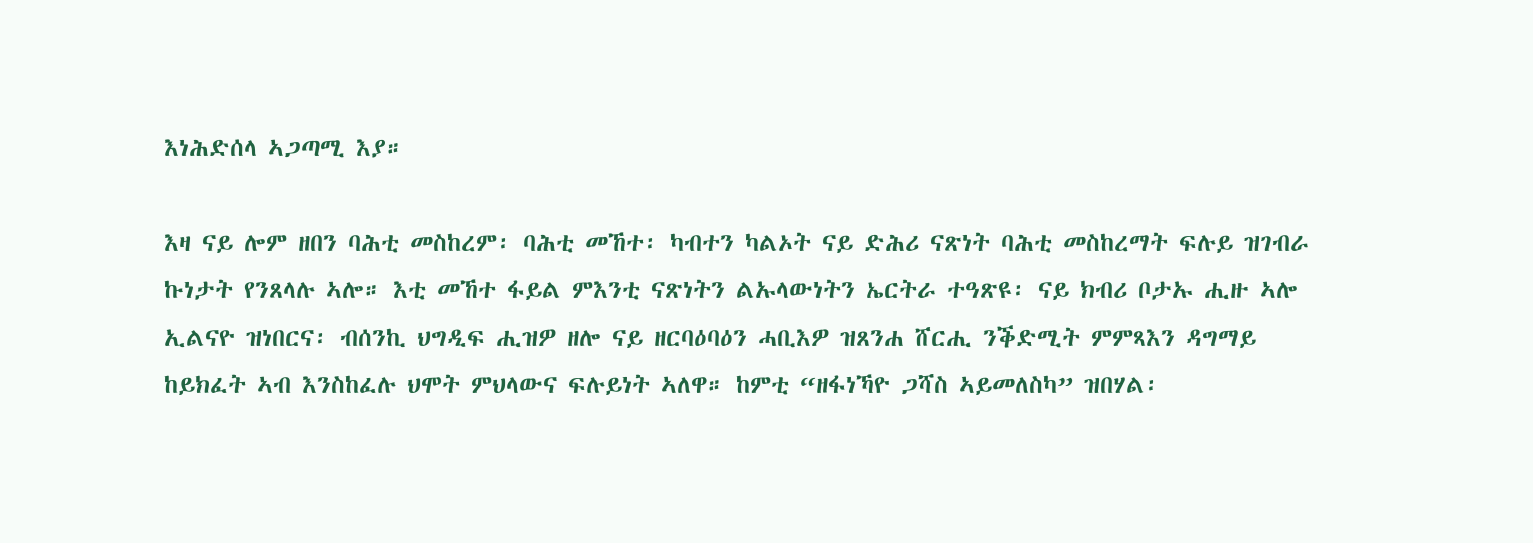እነሕድሰላ ኣጋጣሚ እያ።

እዛ ናይ ሎም ዘበን ባሕቲ መስከረም፡ ባሕቲ መኸተ፡ ካብተን ካልኦት ናይ ድሕሪ ናጽነት ባሕቲ መስከረማት ፍሉይ ዝገብራ ኩነታት የንጸላሉ ኣሎ። እቲ መኸተ ፋይል ምእንቲ ናጽነትን ልኡላውነትን ኤርትራ ተዓጽዩ፡ ናይ ክብሪ ቦታኡ ሒዙ ኣሎ ኢልናዮ ዝነበርና፡ ብሰንኪ ህግዲፍ ሒዝዎ ዘሎ ናይ ዘርባዕባዕን ሓቢእዎ ዝጸንሐ ሸርሒ ንቕድሚት ምምጻእን ዳግማይ ከይክፈት ኣብ እንስከፈሉ ህሞት ምህላውና ፍሉይነት ኣለዋ። ከምቲ “ዘፋነኻዮ ጋሻስ ኣይመለስካ” ዝበሃል፡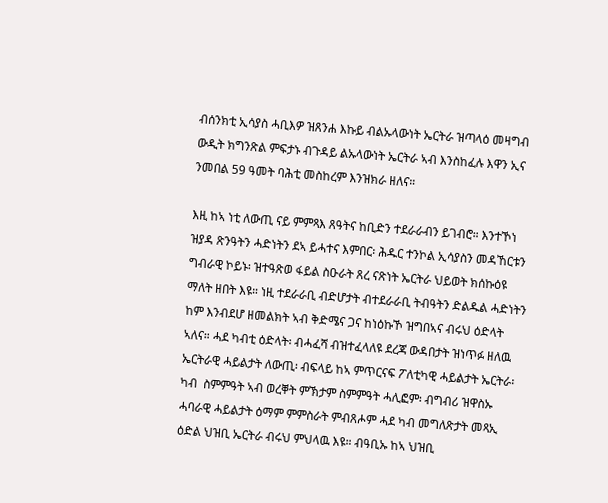ብሰንክቲ ኢሳያስ ሓቢእዎ ዝጸንሐ እኩይ ብልኡላውነት ኤርትራ ዝጣላዕ መዛግብ ውዲት ክግንጽል ምፍታኑ ብጉዳይ ልኡላውነት ኤርትራ ኣብ እንስከፈሉ እዋን ኢና ንመበል 59 ዓመት ባሕቲ መስከረም እንዝክራ ዘለና።

እዚ ከኣ ነቲ ለውጢ ናይ ምምጻእ ጸዓትና ከቢድን ተደራራብን ይገብሮ። እንተኾነ ዝያዳ ጽንዓትን ሓድነትን ደኣ ይሓተና እምበር፡ ሕዱር ተንኮል ኢሳያስን መዳኸርቱን ግብራዊ ኮይኑ፡ ዝተዓጽወ ፋይል ስዑራት ጸረ ናጽነት ኤርትራ ህይወት ክሰኩዕዩ ማለት ዘበት እዩ። ነዚ ተደራራቢ ብድሆታት ብተደራራቢ ትብዓትን ድልዱል ሓድነትን ከም እንብደሆ ዘመልክት ኣብ ቅድሜና ጋና ከነዕኩኾ ዝግበኣና ብሩህ ዕድላት ኣለና። ሓደ ካብቲ ዕድላት፡ ብሓፈሻ ብዝተፈላለዩ ደረጃ ውዳበታት ዝነጥፉ ዘለዉ ኤርትራዊ ሓይልታት ለውጢ፡ ብፍላይ ከኣ ምጥርናፍ ፖለቲካዊ ሓይልታት ኤርትራ፡ ካብ  ስምምዓት ኣብ ወረቐት ምኽታም ስምምዓት ሓሊፎም፡ ብግብሪ ዝዋስኡ ሓባራዊ ሓይልታት ዕማም ምምስራት ምብጸሖም ሓደ ካብ መግለጽታት መጻኢ ዕድል ህዝቢ ኤርትራ ብሩህ ምህላዉ እዩ። ብዓቢኡ ከኣ ህዝቢ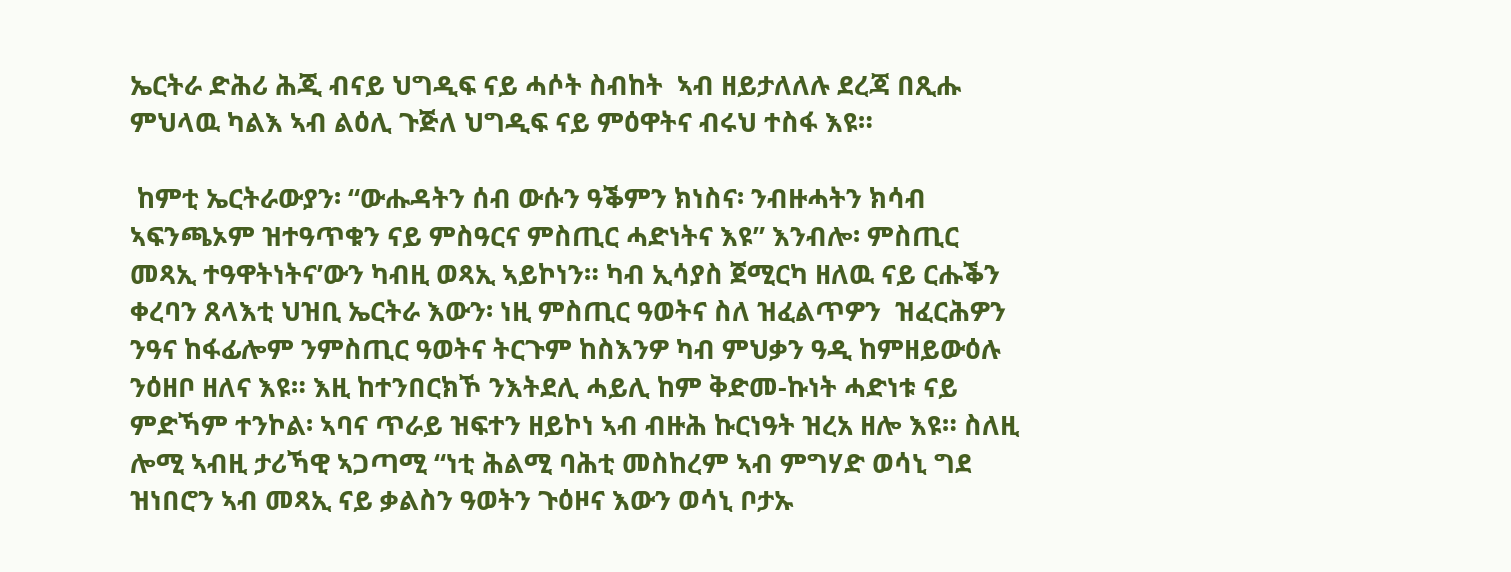ኤርትራ ድሕሪ ሕጂ ብናይ ህግዲፍ ናይ ሓሶት ስብከት  ኣብ ዘይታለለሉ ደረጃ በጺሑ ምህላዉ ካልእ ኣብ ልዕሊ ጉጅለ ህግዲፍ ናይ ምዕዋትና ብሩህ ተስፋ እዩ።

 ከምቲ ኤርትራውያን፡ “ውሑዳትን ሰብ ውሱን ዓቕምን ክነስና፡ ንብዙሓትን ክሳብ ኣፍንጫኦም ዝተዓጥቁን ናይ ምስዓርና ምስጢር ሓድነትና እዩ” እንብሎ፡ ምስጢር መጻኢ ተዓዋትነትና’ውን ካብዚ ወጻኢ ኣይኮነን። ካብ ኢሳያስ ጀሚርካ ዘለዉ ናይ ርሑቕን ቀረባን ጸላእቲ ህዝቢ ኤርትራ እውን፡ ነዚ ምስጢር ዓወትና ስለ ዝፈልጥዎን  ዝፈርሕዎን ንዓና ከፋፊሎም ንምስጢር ዓወትና ትርጉም ከስእንዎ ካብ ምህቃን ዓዲ ከምዘይውዕሉ ንዕዘቦ ዘለና እዩ። እዚ ከተንበርክኾ ንእትደሊ ሓይሊ ከም ቅድመ-ኩነት ሓድነቱ ናይ ምድኻም ተንኮል፡ ኣባና ጥራይ ዝፍተን ዘይኮነ ኣብ ብዙሕ ኩርነዓት ዝረአ ዘሎ እዩ። ስለዚ ሎሚ ኣብዚ ታሪኻዊ ኣጋጣሚ “ነቲ ሕልሚ ባሕቲ መስከረም ኣብ ምግሃድ ወሳኒ ግደ ዝነበሮን ኣብ መጻኢ ናይ ቃልስን ዓወትን ጉዕዞና እውን ወሳኒ ቦታኡ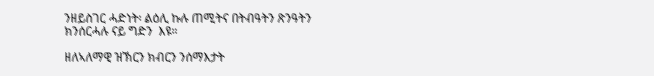ንዘይስገር ሓድነት፡ ልዕሊ ኩሉ ጠሚትና በትብዓትን ጽንዓትን ክንሰርሓሉ ናይ ግድን  እዩ።

ዘለኣለማዊ ዝኽርን ክብርን ንሰማእታት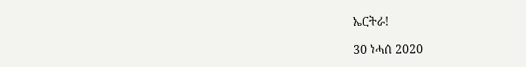ኤርትራ!

30 ነሓሰ 2020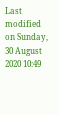Last modified on Sunday, 30 August 2020 10:49